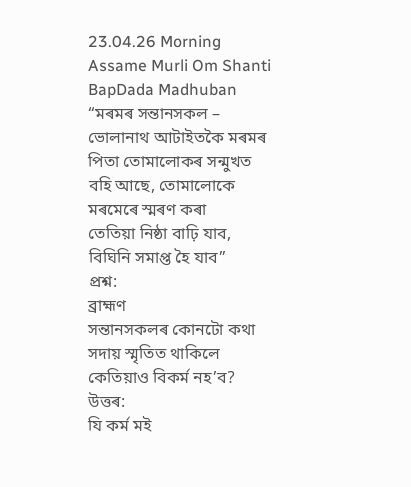23.04.26 Morning Assame Murli Om Shanti BapDada Madhuban
“মৰমৰ সন্তানসকল –
ভোলানাথ আটাইতকৈ মৰমৰ পিতা তোমালোকৰ সন্মুখত বহি আছে, তোমালোকে মৰমেৰে স্মৰণ কৰা
তেতিয়া নিষ্ঠা বাঢ়ি যাব, বিঘিনি সমাপ্ত হৈ যাব”
প্ৰশ্ন:
ব্ৰাহ্মণ
সন্তানসকলৰ কোনটো কথা সদায় স্মৃতিত থাকিলে কেতিয়াও বিকৰ্ম নহ’ব?
উত্তৰ:
যি কৰ্ম মই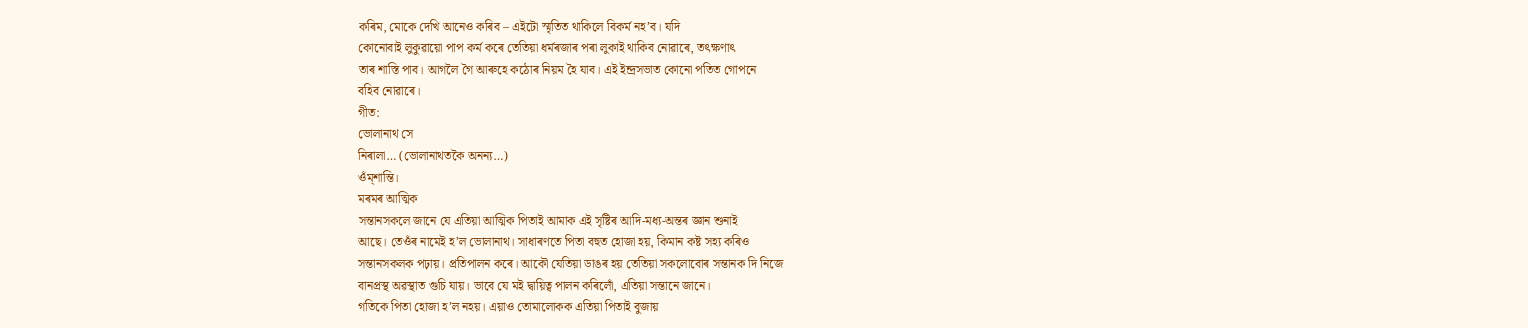কৰিম, মোকে দেখি আনেও কৰিব – এইটো স্মৃতিত থাকিলে বিকৰ্ম নহ’ব। যদি
কোনোবাই লুকুৱায়ো পাপ কৰ্ম কৰে তেতিয়া ধৰ্মৰজাৰ পৰা লুকাই থাকিব নোৱাৰে, তৎক্ষণাৎ
তাৰ শাস্তি পাব। আগলৈ গৈ আৰুহে কঠোৰ নিয়ম হৈ যাব। এই ইন্দ্ৰসভাত কোনো পতিত গোপনে
বহিব নোৱাৰে।
গীত:
ভোলানাথ সে
নিৰালা… (ভোলানাথতকৈ অনন্য…)
ওঁম্শান্তি।
মৰমৰ আত্মিক
সন্তানসকলে জানে যে এতিয়া আত্মিক পিতাই আমাক এই সৃষ্টিৰ আদি-মধ্য-অন্তৰ জ্ঞান শুনাই
আছে। তেওঁৰ নামেই হ’ল ভোলানাথ। সাধাৰণতে পিতা বহুত হোজা হয়, কিমান কষ্ট সহ্য কৰিও
সন্তানসকলক পঢ়ায়। প্ৰতিপালন কৰে। আকৌ যেতিয়া ডাঙৰ হয় তেতিয়া সকলোবোৰ সন্তানক দি নিজে
বানপ্ৰস্থ অৱস্থাত গুচি যায়। ভাবে যে মই দ্বায়িত্ব পালন কৰিলোঁ, এতিয়া সন্তানে জানে।
গতিকে পিতা হোজা হ’ল নহয়। এয়াও তোমালোকক এতিয়া পিতাই বুজায়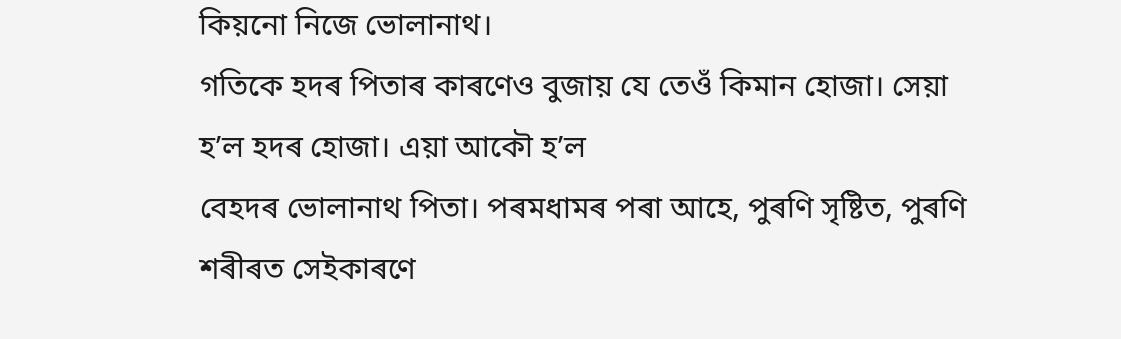কিয়নো নিজে ভোলানাথ।
গতিকে হদৰ পিতাৰ কাৰণেও বুজায় যে তেওঁ কিমান হোজা। সেয়া হ’ল হদৰ হোজা। এয়া আকৌ হ’ল
বেহদৰ ভোলানাথ পিতা। পৰমধামৰ পৰা আহে, পুৰণি সৃষ্টিত, পুৰণি শৰীৰত সেইকাৰণে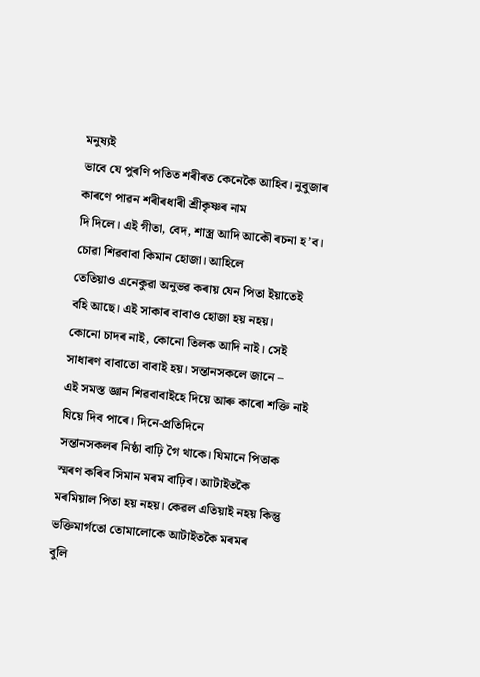মনুষ্যই
ভাবে যে পুৰণি পতিত শৰীৰত কেনেকৈ আহিব। নুবুজাৰ কাৰণে পাৱন শৰীৰধাৰী শ্ৰীকৃষ্ণৰ নাম
দি দিলে। এই গীতা, বেদ, শাস্ত্ৰ আদি আকৌ ৰচনা হ’ব। চোৱা শিৱবাবা কিমান হোজা। আহিলে
তেতিয়াও এনেকুৱা অনুভৱ কৰায় যেন পিতা ইয়াতেই বহি আছে। এই সাকাৰ বাবাও হোজা হয় নহয়।
কোনো চাদৰ নাই, কোনো তিলক আদি নাই। সেই সাধাৰণ বাবাতো বাবাই হয়। সন্তানসকলে জানে –
এই সমস্ত জ্ঞান শিৱবাবাইহে দিয়ে আৰু কাৰো শক্তি নাই যিয়ে দিব পাৰে। দিনে-প্ৰতিদিনে
সন্তানসকলৰ নিষ্ঠা বাঢ়ি গৈ থাকে। যিমানে পিতাক স্মৰণ কৰিব সিমান মৰম বাঢ়িব। আটাইতকৈ
মৰমিয়াল পিতা হয় নহয়। কেৱল এতিয়াই নহয় কিন্তু ভক্তিমাৰ্গতো তোমালোকে আটাইতকৈ মৰমৰ
বুলি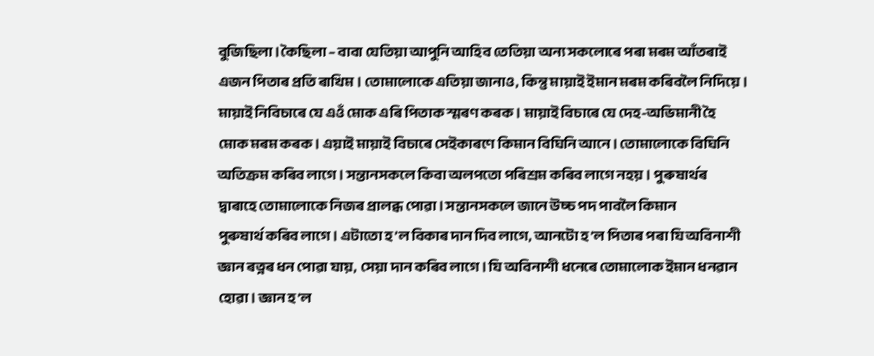বুজিছিলা। কৈছিলা – বাবা যেতিয়া আপুনি আহিব তেতিয়া অন্য সকলোৰে পৰা মৰম আঁতৰাই
এজন পিতাৰ প্ৰতি ৰাখিম। তোমালোকে এতিয়া জানাও, কিন্তু মায়াই ইমান মৰম কৰিবলৈ নিদিয়ে।
মায়াই নিবিচাৰে যে এওঁ মোক এৰি পিতাক স্মৰণ কৰক। মায়াই বিচাৰে যে দেহ-অভিমানী হৈ
মোক মৰম কৰক। এয়াই মায়াই বিচাৰে সেইকাৰণে কিমান বিঘিনি আনে। তোমালোকে বিঘিনি
অতিক্ৰম কৰিব লাগে। সন্তানসকলে কিবা অলপতো পৰিশ্ৰম কৰিব লাগে নহয়। পুৰুষাৰ্থৰ
দ্বাৰাহে তোমালোকে নিজৰ প্ৰালব্ধ পোৱা। সন্তানসকলে জানে উচ্চ পদ পাবলৈ কিমান
পুৰুষাৰ্থ কৰিব লাগে। এটাতো হ’ল বিকাৰ দান দিব লাগে, আনটো হ’ল পিতাৰ পৰা যি অবিনাশী
জ্ঞান ৰত্নৰ ধন পোৱা যায়, সেয়া দান কৰিব লাগে। যি অবিনাশী ধনেৰে তোমালোক ইমান ধনৱান
হোৱা। জ্ঞান হ’ল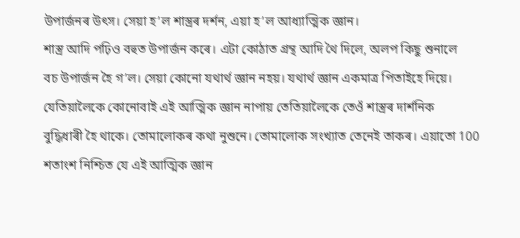উপাৰ্জনৰ উৎস। সেয়া হ’ল শাস্ত্ৰৰ দৰ্শন, এয়া হ’ল আধ্যাত্মিক জ্ঞান।
শাস্ত্ৰ আদি পঢ়িও বহুত উপাৰ্জন কৰে। এটা কোঠাত গ্ৰন্থ আদি থৈ দিলে, অলপ কিছু শুনালে
বচ উপাৰ্জন হৈ গ’ল। সেয়া কোনো যথাৰ্থ জ্ঞান নহয়। যথাৰ্থ জ্ঞান একমাত্ৰ পিতাইহে দিয়ে।
যেতিয়ালৈকে কোনোবাই এই আত্মিক জ্ঞান নাপায় তেতিয়ালৈকে তেওঁ শাস্ত্ৰৰ দাৰ্শনিক
বুদ্ধিধাৰী হৈ থাকে। তোমালোকৰ কথা নুশুনে। তোমালোক সংখ্যাত তেনেই তাকৰ। এয়াতো 100
শতাংশ নিশ্চিত যে এই আত্মিক জ্ঞান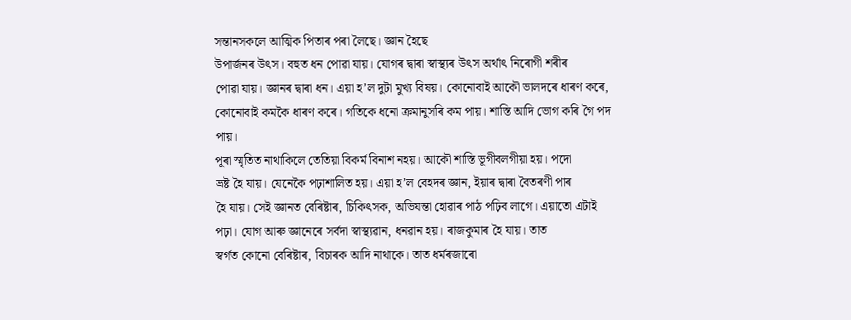সন্তানসকলে আত্মিক পিতাৰ পৰা লৈছে। জ্ঞান হৈছে
উপাৰ্জনৰ উৎস। বহুত ধন পোৱা যায়। যোগৰ দ্বাৰা স্বাস্থ্যৰ উৎস অৰ্থাৎ নিৰোগী শৰীৰ
পোৱা যায়। জ্ঞানৰ দ্বাৰা ধন। এয়া হ’ল দুটা মুখ্য বিষয়। কোনোবাই আকৌ ভালদৰে ধাৰণ কৰে,
কোনোবাই কমকৈ ধাৰণ কৰে। গতিকে ধনো ক্ৰমানুসৰি কম পায়। শাস্তি আদি ভোগ কৰি গৈ পদ পায়।
পূৰা স্মৃতিত নাথাকিলে তেতিয়া বিকৰ্ম বিনাশ নহয়। আকৌ শাস্তি ভূগীবলগীয়া হয়। পদো
ভ্ৰষ্ট হৈ যায়। যেনেকৈ পঢ়াশালিত হয়। এয়া হ’ল বেহদৰ জ্ঞান, ইয়াৰ দ্বাৰা বৈতৰণী পাৰ
হৈ যায়। সেই জ্ঞানত বেৰিষ্টাৰ, চিকিৎসক, অভিযন্তা হোৱাৰ পাঠ পঢ়িব লাগে। এয়াতো এটাই
পঢ়া। যোগ আৰু জ্ঞানেৰে সৰ্বদা স্বাস্থ্যৱান, ধনৱান হয়। ৰাজকুমাৰ হৈ যায়। তাত
স্বৰ্গত কোনো বেৰিষ্টাৰ, বিচাৰক আদি নাথাকে। তাত ধৰ্মৰজাৰো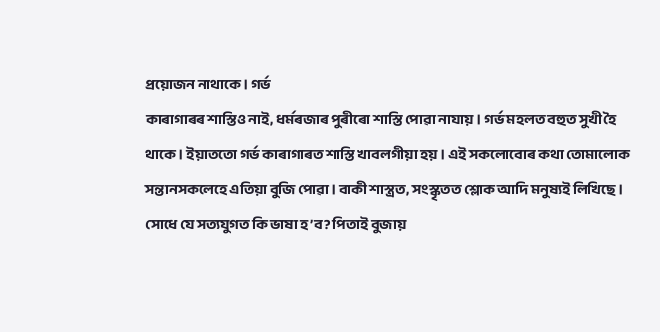প্ৰয়োজন নাথাকে। গৰ্ভ
কাৰাগাৰৰ শাস্তিও নাই, ধৰ্মৰজাৰ পুৰীৰো শাস্তি পোৱা নাযায়। গৰ্ভ মহলত বহুত সুখী হৈ
থাকে। ইয়াততো গৰ্ভ কাৰাগাৰত শাস্তি খাবলগীয়া হয়। এই সকলোবোৰ কথা তোমালোক
সন্তানসকলেহে এতিয়া বুজি পোৱা। বাকী শাস্ত্ৰত, সংস্কৃতত শ্লোক আদি মনুষ্যই লিখিছে।
সোধে যে সত্যযুগত কি ভাষা হ’ব? পিতাই বুজায়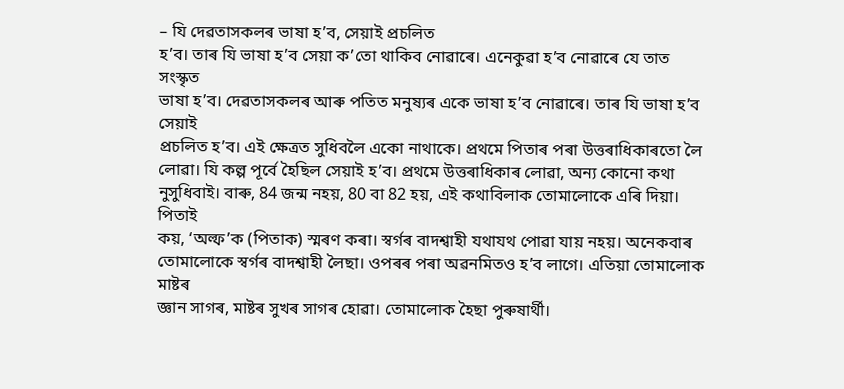– যি দেৱতাসকলৰ ভাষা হ’ব, সেয়াই প্ৰচলিত
হ’ব। তাৰ যি ভাষা হ’ব সেয়া ক’তো থাকিব নোৱাৰে। এনেকুৱা হ’ব নোৱাৰে যে তাত সংস্কৃত
ভাষা হ’ব। দেৱতাসকলৰ আৰু পতিত মনুষ্যৰ একে ভাষা হ’ব নোৱাৰে। তাৰ যি ভাষা হ’ব সেয়াই
প্ৰচলিত হ’ব। এই ক্ষেত্ৰত সুধিবলৈ একো নাথাকে। প্ৰথমে পিতাৰ পৰা উত্তৰাধিকাৰতো লৈ
লোৱা। যি কল্প পূৰ্বে হৈছিল সেয়াই হ’ব। প্ৰথমে উত্তৰাধিকাৰ লোৱা, অন্য কোনো কথা
নুসুধিবাই। বাৰু, 84 জন্ম নহয়, 80 বা 82 হয়, এই কথাবিলাক তোমালোকে এৰি দিয়া। পিতাই
কয়, ‘অল্ফ’ক (পিতাক) স্মৰণ কৰা। স্বৰ্গৰ বাদশ্বাহী যথাযথ পোৱা যায় নহয়। অনেকবাৰ
তোমালোকে স্বৰ্গৰ বাদশ্বাহী লৈছা। ওপৰৰ পৰা অৱনমিতও হ’ব লাগে। এতিয়া তোমালোক মাষ্টৰ
জ্ঞান সাগৰ, মাষ্টৰ সুখৰ সাগৰ হোৱা। তোমালোক হৈছা পুৰুষাৰ্থী।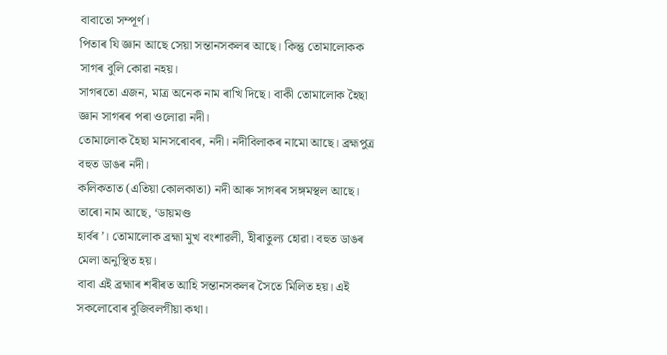বাবাতো সম্পূৰ্ণ।
পিতাৰ যি জ্ঞান আছে সেয়া সন্তানসকলৰ আছে। কিন্তু তোমালোকক সাগৰ বুলি কোৱা নহয়।
সাগৰতো এজন, মাত্ৰ অনেক নাম ৰাখি দিছে। বাকী তোমালোক হৈছা জ্ঞান সাগৰৰ পৰা ওলোৱা নদী।
তোমালোক হৈছা মানসৰোবৰ, নদী। নদীবিলাকৰ নামো আছে। ব্ৰহ্মপুত্ৰ বহুত ডাঙৰ নদী।
কলিকতাত (এতিয়া কোলকাতা) নদী আৰু সাগৰৰ সঙ্গমস্থল আছে। তাৰো নাম আছে, ‘ডায়মণ্ড
হাৰ্বৰ’। তোমালোক ব্ৰহ্মা মুখ বংশাৱলী, হীৰাতুল্য হোৱা। বহুত ডাঙৰ মেলা অনুস্থিত হয়।
বাবা এই ব্ৰহ্মাৰ শৰীৰত আহি সন্তানসকলৰ সৈতে মিলিত হয়। এই সকলোবোৰ বুজিবলগীয়া কথা।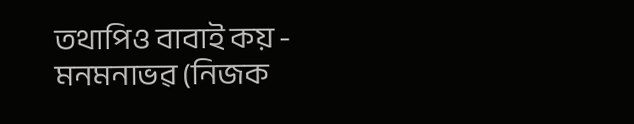তথাপিও বাবাই কয় - মনমনাভৱ (নিজক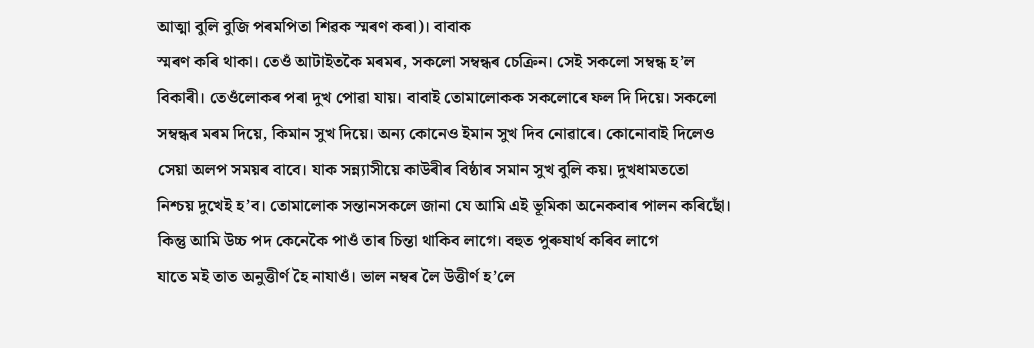আত্মা বুলি বুজি পৰমপিতা শিৱক স্মৰণ কৰা)। বাবাক
স্মৰণ কৰি থাকা। তেওঁ আটাইতকৈ মৰমৰ, সকলো সম্বন্ধৰ চেক্ৰিন। সেই সকলো সম্বন্ধ হ’ল
বিকাৰী। তেওঁলোকৰ পৰা দুখ পোৱা যায়। বাবাই তোমালোকক সকলোৰে ফল দি দিয়ে। সকলো
সম্বন্ধৰ মৰম দিয়ে, কিমান সুখ দিয়ে। অন্য কোনেও ইমান সুখ দিব নোৱাৰে। কোনোবাই দিলেও
সেয়া অলপ সময়ৰ বাবে। যাক সন্ন্যাসীয়ে কাউৰীৰ বিষ্ঠাৰ সমান সুখ বুলি কয়। দুখধামততো
নিশ্চয় দুখেই হ’ব। তোমালোক সন্তানসকলে জানা যে আমি এই ভূমিকা অনেকবাৰ পালন কৰিছোঁ।
কিন্তু আমি উচ্চ পদ কেনেকৈ পাওঁ তাৰ চিন্তা থাকিব লাগে। বহুত পুৰুষাৰ্থ কৰিব লাগে
যাতে মই তাত অনুত্তীৰ্ণ হৈ নাযাওঁ। ভাল নম্বৰ লৈ উত্তীৰ্ণ হ’লে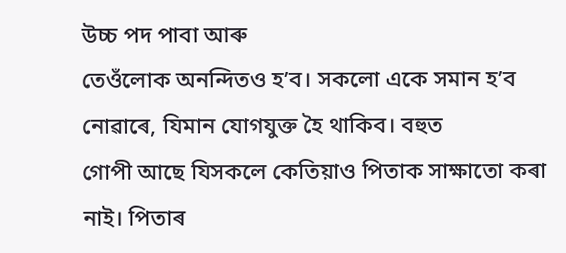উচ্চ পদ পাবা আৰু
তেওঁলোক অনন্দিতও হ’ব। সকলো একে সমান হ’ব নোৱাৰে, যিমান যোগযুক্ত হৈ থাকিব। বহুত
গোপী আছে যিসকলে কেতিয়াও পিতাক সাক্ষাতো কৰা নাই। পিতাৰ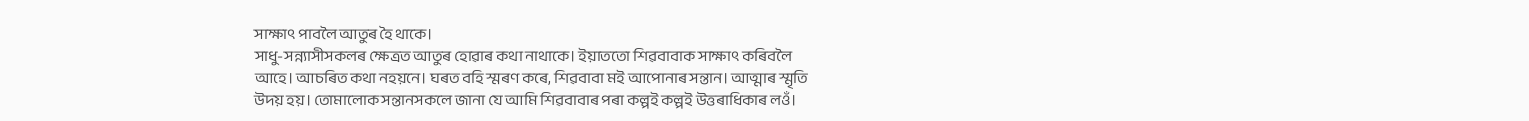সাক্ষাৎ পাবলৈ আতুৰ হৈ থাকে।
সাধু-সন্ন্যাসীসকলৰ ক্ষেত্ৰত আতুৰ হোৱাৰ কথা নাথাকে। ইয়াততো শিৱবাবাক সাক্ষাৎ কৰিবলৈ
আহে। আচৰিত কথা নহয়নে। ঘৰত বহি স্মৰণ কৰে, শিৱবাবা মই আপোনাৰ সন্তান। আত্মাৰ স্মৃতি
উদয় হয়। তোমালোক সন্তানসকলে জানা যে আমি শিৱবাবাৰ পৰা কল্পই কল্পই উত্তৰাধিকাৰ লওঁ।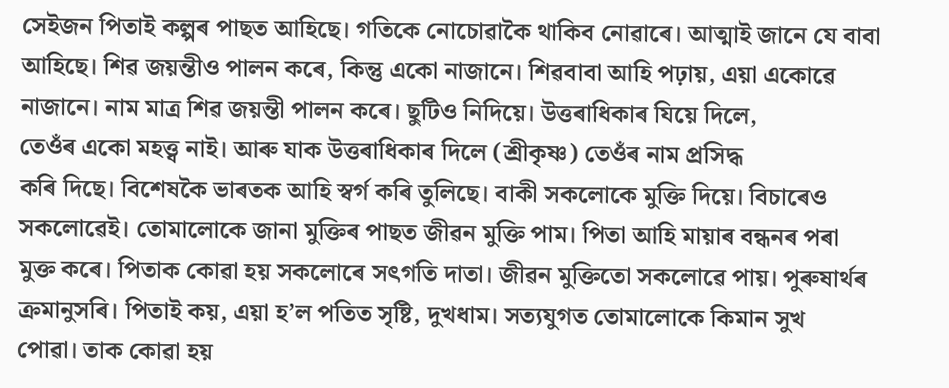সেইজন পিতাই কল্পৰ পাছত আহিছে। গতিকে নোচোৱাকৈ থাকিব নোৱাৰে। আত্মাই জানে যে বাবা
আহিছে। শিৱ জয়ন্তীও পালন কৰে, কিন্তু একো নাজানে। শিৱবাবা আহি পঢ়ায়, এয়া একোৱে
নাজানে। নাম মাত্ৰ শিৱ জয়ন্তী পালন কৰে। ছুটিও নিদিয়ে। উত্তৰাধিকাৰ যিয়ে দিলে,
তেওঁৰ একো মহত্ত্ব নাই। আৰু যাক উত্তৰাধিকাৰ দিলে (শ্ৰীকৃষ্ণ) তেওঁৰ নাম প্ৰসিদ্ধ
কৰি দিছে। বিশেষকৈ ভাৰতক আহি স্বৰ্গ কৰি তুলিছে। বাকী সকলোকে মুক্তি দিয়ে। বিচাৰেও
সকলোৱেই। তোমালোকে জানা মুক্তিৰ পাছত জীৱন মুক্তি পাম। পিতা আহি মায়াৰ বন্ধনৰ পৰা
মুক্ত কৰে। পিতাক কোৱা হয় সকলোৰে সৎগতি দাতা। জীৱন মুক্তিতো সকলোৱে পায়। পুৰুষাৰ্থৰ
ক্ৰমানুসৰি। পিতাই কয়, এয়া হ’ল পতিত সৃষ্টি, দুখধাম। সত্যযুগত তোমালোকে কিমান সুখ
পোৱা। তাক কোৱা হয়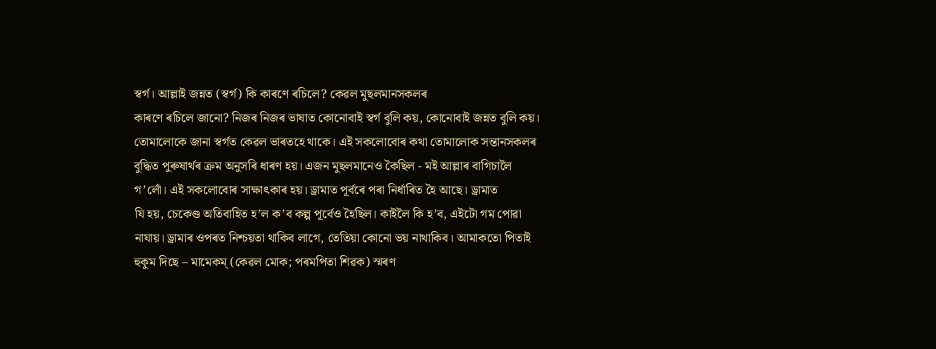স্বৰ্গ। আল্লাই জন্নত (স্বৰ্গ) কি কাৰণে ৰচিলে? কেৱল মুছলমানসকলৰ
কাৰণে ৰচিলে জানো? নিজৰ নিজৰ ভাষাত কোনোবাই স্বৰ্গ বুলি কয়, কোনোবাই জন্নত বুলি কয়।
তোমালোকে জানা স্বৰ্গত কেৱল ভাৰতহে থাকে। এই সকলোবোৰ কথা তোমালোক সন্তানসকলৰ
বুদ্ধিত পুৰুষাৰ্থৰ ক্ৰম অনুসৰি ধাৰণ হয়। এজন মুছলমানেও কৈছিল - মই আল্লাৰ বাগিচালৈ
গ’লোঁ। এই সকলোবোৰ সাক্ষাৎকাৰ হয়। ড্ৰামাত পূৰ্বৰে পৰা নিৰ্ধাৰিত হৈ আছে। ড্ৰামাত
যি হয়, চেকেণ্ড অতিবাহিত হ’ল ক’ব কল্প পূৰ্বেও হৈছিল। কাইলৈ কি হ’ব, এইটো গম পোৱা
নাযায়। ড্ৰামাৰ ওপৰত নিশ্চয়তা থাকিব লাগে, তেতিয়া কোনো ভয় নাথাকিব। আমাকতো পিতাই
হুকুম দিছে – মামেকম্ (কেৱল মোক; পৰমপিতা শিৱক) স্মৰণ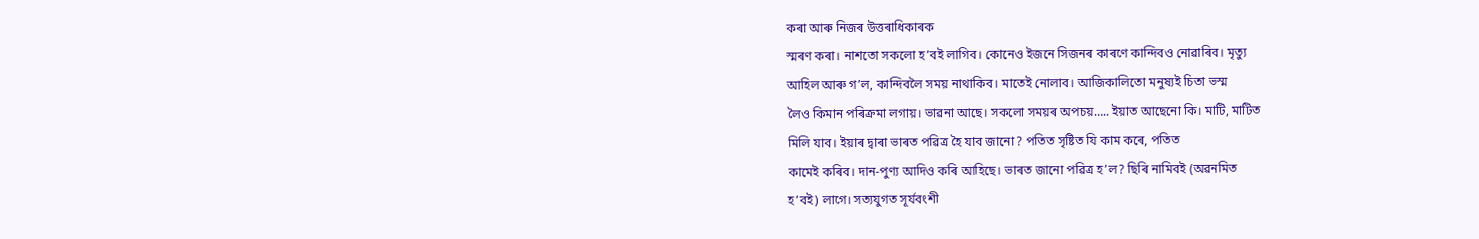কৰা আৰু নিজৰ উত্তৰাধিকাৰক
স্মৰণ কৰা। নাশতো সকলো হ’বই লাগিব। কোনেও ইজনে সিজনৰ কাৰণে কান্দিবও নোৱাৰিব। মৃত্যু
আহিল আৰু গ’ল, কান্দিবলৈ সময় নাথাকিব। মাতেই নোলাব। আজিকালিতো মনুষ্যই চিতা ভস্ম
লৈও কিমান পৰিক্ৰমা লগায়। ভাৱনা আছে। সকলো সময়ৰ অপচয়….. ইয়াত আছেনো কি। মাটি, মাটিত
মিলি যাব। ইয়াৰ দ্বাৰা ভাৰত পৱিত্ৰ হৈ যাব জানো? পতিত সৃষ্টিত যি কাম কৰে, পতিত
কামেই কৰিব। দান-পুণ্য আদিও কৰি আহিছে। ভাৰত জানো পৱিত্ৰ হ’ল? ছিৰি নামিবই (অৱনমিত
হ’বই) লাগে। সত্যযুগত সূৰ্যবংশী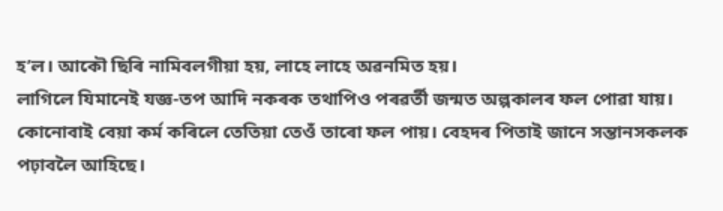হ’ল। আকৌ ছিৰি নামিবলগীয়া হয়, লাহে লাহে অৱনমিত হয়।
লাগিলে যিমানেই যজ্ঞ-তপ আদি নকৰক তথাপিও পৰৱৰ্তী জন্মত অল্পকালৰ ফল পোৱা যায়।
কোনোবাই বেয়া কৰ্ম কৰিলে তেতিয়া তেওঁ তাৰো ফল পায়। বেহদৰ পিতাই জানে সন্তানসকলক
পঢ়াবলৈ আহিছে।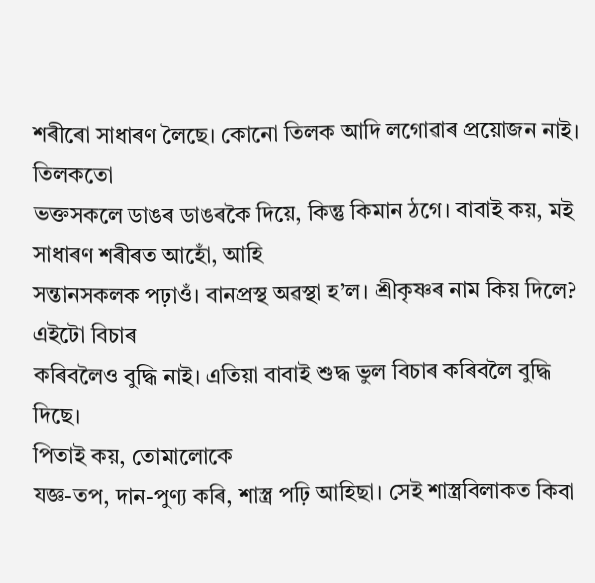শৰীৰো সাধাৰণ লৈছে। কোনো তিলক আদি লগোৱাৰ প্ৰয়োজন নাই। তিলকতো
ভক্তসকলে ডাঙৰ ডাঙৰকৈ দিয়ে, কিন্তু কিমান ঠগে। বাবাই কয়, মই সাধাৰণ শৰীৰত আহোঁ, আহি
সন্তানসকলক পঢ়াওঁ। বানপ্ৰস্থ অৱস্থা হ’ল। শ্ৰীকৃষ্ণৰ নাম কিয় দিলে? এইটো বিচাৰ
কৰিবলৈও বুদ্ধি নাই। এতিয়া বাবাই শুদ্ধ ভুল বিচাৰ কৰিবলৈ বুদ্ধি দিছে।
পিতাই কয়, তোমালোকে
যজ্ঞ-তপ, দান-পুণ্য কৰি, শাস্ত্ৰ পঢ়ি আহিছা। সেই শাস্ত্ৰবিলাকত কিবা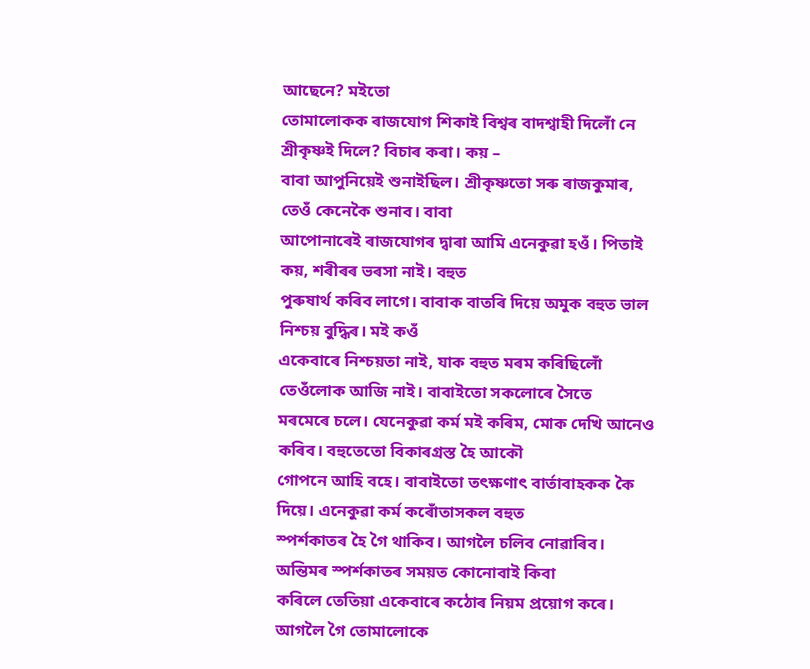আছেনে? মইতো
তোমালোকক ৰাজযোগ শিকাই বিশ্বৰ বাদশ্বাহী দিলোঁ নে শ্ৰীকৃষ্ণই দিলে? বিচাৰ কৰা। কয় –
বাবা আপুনিয়েই শুনাইছিল। শ্ৰীকৃষ্ণতো সৰু ৰাজকুমাৰ, তেওঁ কেনেকৈ শুনাব। বাবা
আপোনাৰেই ৰাজযোগৰ দ্বাৰা আমি এনেকুৱা হওঁ। পিতাই কয়, শৰীৰৰ ভৰসা নাই। বহুত
পুৰুষাৰ্থ কৰিব লাগে। বাবাক বাতৰি দিয়ে অমুক বহুত ভাল নিশ্চয় বুদ্ধিৰ। মই কওঁ
একেবাৰে নিশ্চয়তা নাই, যাক বহুত মৰম কৰিছিলোঁ তেওঁলোক আজি নাই। বাবাইতো সকলোৰে সৈতে
মৰমেৰে চলে। যেনেকুৱা কৰ্ম মই কৰিম, মোক দেখি আনেও কৰিব। বহুতেতো বিকাৰগ্ৰস্ত হৈ আকৌ
গোপনে আহি বহে। বাবাইতো তৎক্ষণাৎ বাৰ্তাবাহকক কৈ দিয়ে। এনেকুৱা কৰ্ম কৰোঁতাসকল বহুত
স্পৰ্শকাতৰ হৈ গৈ থাকিব। আগলৈ চলিব নোৱাৰিব। অন্তিমৰ স্পৰ্শকাতৰ সময়ত কোনোবাই কিবা
কৰিলে তেতিয়া একেবাৰে কঠোৰ নিয়ম প্ৰয়োগ কৰে। আগলৈ গৈ তোমালোকে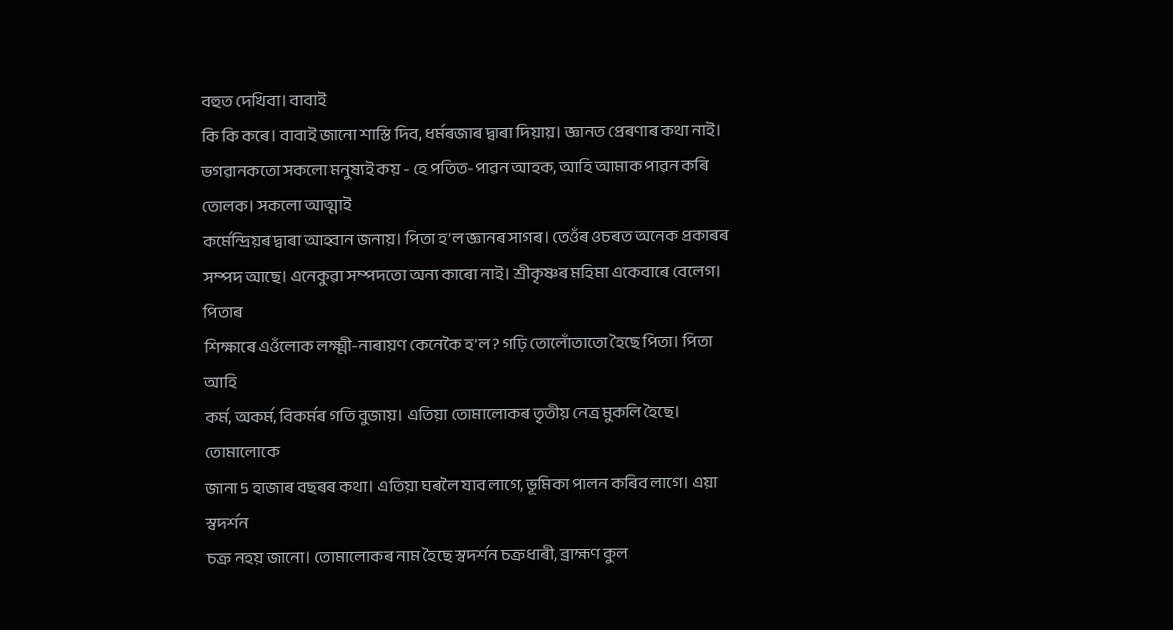বহুত দেখিবা। বাবাই
কি কি কৰে। বাবাই জানো শাস্তি দিব, ধৰ্মৰজাৰ দ্বাৰা দিয়ায়। জ্ঞানত প্ৰেৰণাৰ কথা নাই।
ভগৱানকতো সকলো মনুষ্যই কয় - হে পতিত-পাৱন আহক, আহি আমাক পাৱন কৰি তোলক। সকলো আত্মাই
কৰ্মেন্দ্ৰিয়ৰ দ্বাৰা আহ্বান জনায়। পিতা হ’ল জ্ঞানৰ সাগৰ। তেওঁৰ ওচৰত অনেক প্ৰকাৰৰ
সম্পদ আছে। এনেকুৱা সম্পদতো অন্য কাৰো নাই। শ্ৰীকৃষ্ণৰ মহিমা একেবাৰে বেলেগ। পিতাৰ
শিক্ষাৰে এওঁলোক লক্ষ্মী-নাৰায়ণ কেনেকৈ হ’ল? গঢ়ি তোলোঁতাতো হৈছে পিতা। পিতা আহি
কৰ্ম, অকৰ্ম, বিকৰ্মৰ গতি বুজায়। এতিয়া তোমালোকৰ তৃতীয় নেত্ৰ মুকলি হৈছে। তোমালোকে
জানা 5 হাজাৰ বছৰৰ কথা। এতিয়া ঘৰলৈ যাব লাগে, ভূমিকা পালন কৰিব লাগে। এয়া স্বদৰ্শন
চক্ৰ নহয় জানো। তোমালোকৰ নাম হৈছে স্বদৰ্শন চক্ৰধাৰী, ব্ৰাহ্মণ কুল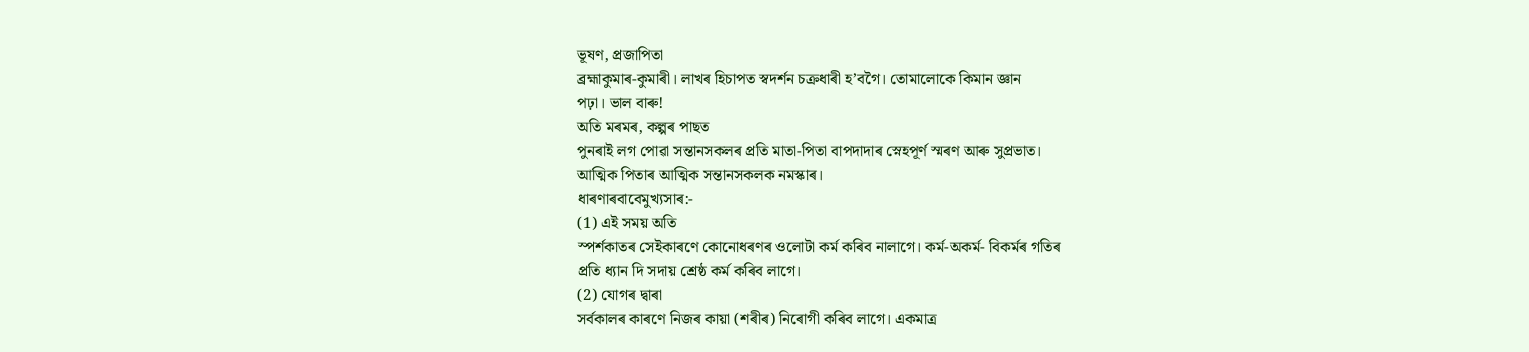ভূষণ, প্ৰজাপিতা
ব্ৰহ্মাকুমাৰ-কুমাৰী। লাখৰ হিচাপত স্বদৰ্শন চক্ৰধাৰী হ’বগৈ। তোমালোকে কিমান জ্ঞান
পঢ়া। ভাল বাৰু!
অতি মৰমৰ, কল্পৰ পাছত
পুনৰাই লগ পোৱা সন্তানসকলৰ প্ৰতি মাতা-পিতা বাপদাদাৰ স্নেহপূৰ্ণ স্মৰণ আৰু সুপ্ৰভাত।
আত্মিক পিতাৰ আত্মিক সন্তানসকলক নমস্কাৰ।
ধাৰণাৰবাবেমুখ্যসাৰ:-
(1) এই সময় অতি
স্পৰ্শকাতৰ সেইকাৰণে কোনোধৰণৰ ওলোটা কৰ্ম কৰিব নালাগে। কৰ্ম-অকৰ্ম- বিকৰ্মৰ গতিৰ
প্ৰতি ধ্যান দি সদায় শ্ৰেষ্ঠ কৰ্ম কৰিব লাগে।
(2) যোগৰ দ্বাৰা
সৰ্বকালৰ কাৰণে নিজৰ কায়া (শৰীৰ) নিৰোগী কৰিব লাগে। একমাত্ৰ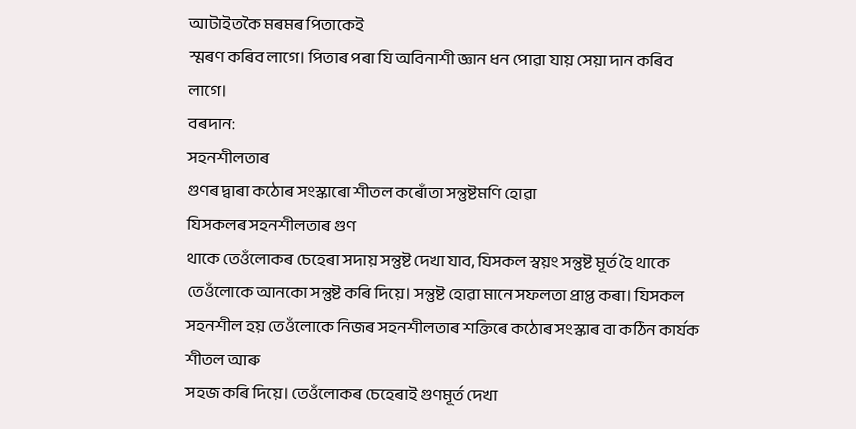আটাইতকৈ মৰমৰ পিতাকেই
স্মৰণ কৰিব লাগে। পিতাৰ পৰা যি অবিনাশী জ্ঞান ধন পোৱা যায় সেয়া দান কৰিব লাগে।
বৰদান:
সহনশীলতাৰ
গুণৰ দ্বাৰা কঠোৰ সংস্কাৰো শীতল কৰোঁতা সন্তুষ্টমণি হোৱা
যিসকলৰ সহনশীলতাৰ গুণ
থাকে তেওঁলোকৰ চেহেৰা সদায় সন্তুষ্ট দেখা যাব, যিসকল স্বয়ং সন্তুষ্ট মূৰ্ত হৈ থাকে
তেওঁলোকে আনকো সন্তুষ্ট কৰি দিয়ে। সন্তুষ্ট হোৱা মানে সফলতা প্ৰাপ্ত কৰা। যিসকল
সহনশীল হয় তেওঁলোকে নিজৰ সহনশীলতাৰ শক্তিৰে কঠোৰ সংস্কাৰ বা কঠিন কাৰ্যক শীতল আৰু
সহজ কৰি দিয়ে। তেওঁলোকৰ চেহেৰাই গুণমূৰ্ত দেখা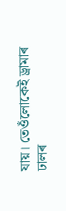যায়। তেওঁলোকেই ড্ৰামাৰ ঢালৰ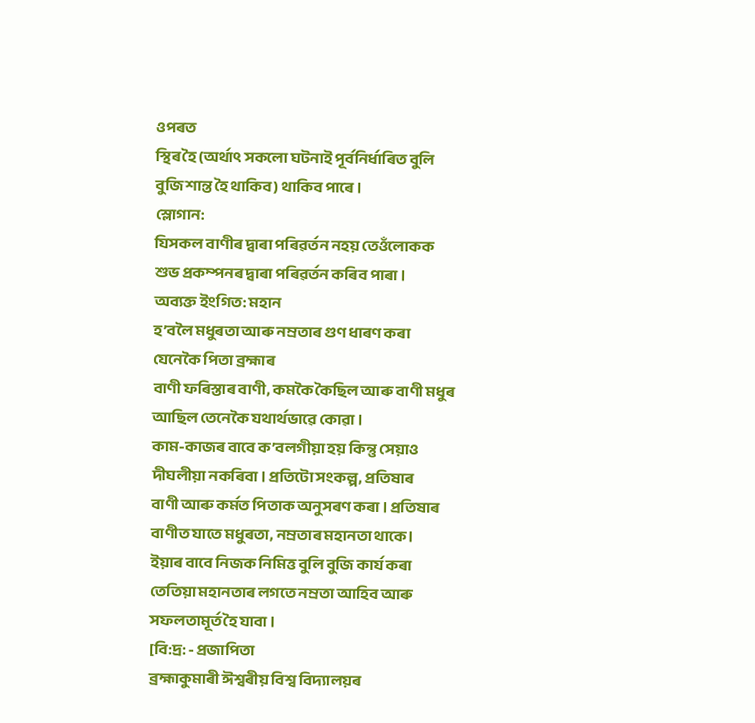ওপৰত
স্থিৰ হৈ (অৰ্থাৎ সকলো ঘটনাই পূর্বনির্ধাৰিত বুলি বুজি শান্ত হৈ থাকিব) থাকিব পাৰে।
স্লোগান:
যিসকল বাণীৰ দ্বাৰা পৰিৱৰ্তন নহয় তেওঁলোকক শুভ প্ৰকম্পনৰ দ্বাৰা পৰিৱৰ্তন কৰিব পাৰা।
অব্যক্ত ইংগিত: মহান
হ’বলৈ মধুৰতা আৰু নম্ৰতাৰ গুণ ধাৰণ কৰা
যেনেকৈ পিতা ব্ৰহ্মাৰ
বাণী ফৰিস্তাৰ বাণী, কমকৈ কৈছিল আৰু বাণী মধুৰ আছিল তেনেকৈ যথাৰ্থভাৱে কোৱা।
কাম-কাজৰ বাবে ক’বলগীয়া হয় কিন্তু সেয়াও দীঘলীয়া নকৰিবা। প্ৰতিটো সংকল্প, প্ৰতিষাৰ
বাণী আৰু কৰ্মত পিতাক অনুসৰণ কৰা। প্ৰতিষাৰ বাণীত যাতে মধুৰতা, নম্ৰতাৰ মহানতা থাকে।
ইয়াৰ বাবে নিজক নিমিত্ত বুলি বুজি কাৰ্য কৰা তেতিয়া মহানতাৰ লগতে নম্ৰতা আহিব আৰু
সফলতামূৰ্ত হৈ যাবা।
[বি:দ্ৰ: - প্ৰজাপিতা
ব্ৰহ্মাকুমাৰী ঈশ্বৰীয় বিশ্ব বিদ্যালয়ৰ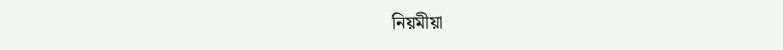নিয়মীয়া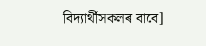বিদ্যাৰ্থীসকলৰ বাবে]